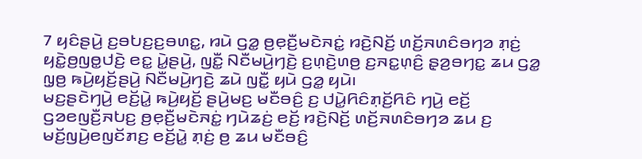7 ꤟꤢꤨꤔꤣꤧ꤬ ꤢ꤬ꤋꤝꤢ꤬ꤢ꤬ꤋꤛꤢ꤭, ꤙꤣꤧ ꤞꤤ꤭ ꤥ꤬ꤕ꤫ꤢꤪ꤬ꤗꤢꤧꤏꤢꤦ꤭ ꤙꤢꤧ꤬ꤡꤢꤩ꤬ ꤛꤢꤩ꤬ꤏꤛꤢꤨꤋꤚꤤ ꤊ꤫ꤢꤦ꤬ ꤟꤢꤧ꤭ꤥ꤬ꤜꤥ꤭ꤓꤢꤧ꤬ ꤕꤢ꤭ ꤣꤧ꤭ꤔꤣꤧ꤬, ꤜꤢꤪ꤭ ꤡꤢꤪꤗꤣꤧ꤬ꤚꤢꤧ꤬ ꤢ꤬ꤛ꤫ꤢꤧ꤬ꤛꤥ꤬ ꤢ꤬ꤏꤢ꤭ꤛ꤫ꤢꤨ꤬ ꤔ꤫ꤤ꤬ꤋꤚꤢ꤭ ꤘꤣ ꤞꤤ꤭ ꤜ꤫ꤥ꤬ ꤒꤣꤧ꤬ꤟꤢꤩ꤬ꤔꤣꤧ꤬ ꤡꤢꤪꤗꤣꤧ꤬ꤚꤢꤧ꤬ ꤘꤣꤧ ꤜꤢꤪ꤭ ꤟꤣꤧ ꤞꤤ꤭ ꤟꤣꤧ꤯
ꤗꤢ꤬ꤔꤢꤧꤚꤣꤧ꤬ ꤕꤢꤩ꤬ꤣꤧ꤭ ꤒꤣꤧ꤬ꤟꤢꤩ꤬ ꤔꤣꤧ꤬ꤗꤢ꤬ ꤗꤢꤪꤋꤢꤨ꤬ ꤢ꤬ ꤓꤣꤧ꤭ꤖꤢꤨꤊ꤫ꤢꤩ꤬ꤖꤢꤨ ꤚꤣꤧ꤬ ꤕꤢꤩ꤬ ꤞꤤꤕꤜꤢꤪ꤬ꤏꤝꤢ꤬ ꤥ꤬ꤕ꤫ꤢꤪ꤬ꤗꤢꤧꤏꤢꤦ꤭ ꤚꤣꤧꤘꤢꤦ꤬ ꤕꤢꤩ꤬ ꤙꤢꤧ꤬ꤡꤢꤩ꤬ ꤛꤢꤩ꤬ꤏꤛꤢꤨꤋꤚꤤ ꤘꤣ ꤢ꤬ ꤗꤢꤩ꤬ꤜꤣꤧ꤬ꤕꤜꤢꤩꤊꤢ꤬ ꤕꤢꤩ꤬ꤣꤧ꤭ ꤊ꤫ꤢꤦ꤬ ꤥ꤬ ꤘꤣ ꤗꤢꤪꤋꤢꤨ꤬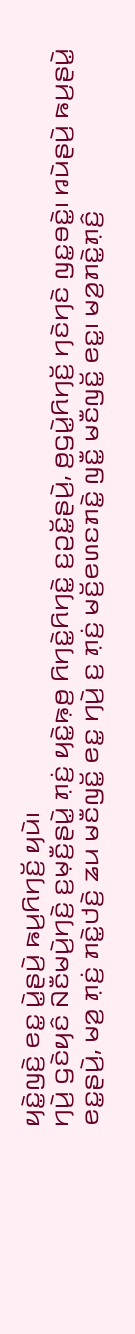ꤟꤢꤧ꤭ꤜꤢꤧ꤬ ꤕꤢ꤭ ꤣꤧ꤭ꤔꤣꤧ꤬ ꤒꤣ꤬ꤖꤚꤢꤩ꤬ ꤟꤣꤧ꤯
ꤚꤣꤧ꤬ ꤞꤢꤧꤟꤢꤨ ꤡꤢꤪꤗꤣꤧ꤬ꤚꤢꤧ꤬ ꤢ꤬ꤗ꤫ꤢꤪ꤬ꤔꤣꤧ꤭ ꤊ꤫ꤢꤦ꤬ ꤟꤢꤧ꤭ꤒ꤫ꤥ꤬ ꤖꤚꤢꤧ꤭ꤖꤚꤢꤧ꤭ ꤢ꤬ꤑꤢꤩ꤭ꤔꤣꤧ꤬, ꤥ꤬ꤞꤣꤧ꤭ꤖꤚꤢꤩ꤬ ꤚꤢꤧꤚꤢꤧ ꤜꤢ꤭ꤋꤢꤧ꤭꤯ ꤙꤣꤧꤔꤣꤧ꤬ ꤒꤣ꤬ꤔꤣꤧ꤭ ꤕꤢ꤭ꤔꤣꤧ꤬, ꤗꤤ꤬ ꤊ꤫ꤢꤦ꤬ ꤊꤢꤧ꤭ꤓꤢꤧ꤬ ꤘꤣ ꤗꤢꤪꤜꤢꤩ꤭ ꤕꤢ꤭ ꤚꤣꤧ꤬ ꤢ꤬ ꤊ꤫ꤢꤦ꤬ ꤗꤢꤩ꤬ꤕꤛꤢꤊꤢꤧ꤭ ꤜꤢꤪ꤭ ꤗꤢꤪꤜꤢꤩ꤭ ꤕꤢ꤭꤯ ꤗꤤ꤬ꤊꤢꤧ꤭ꤊ꤫ꤢꤨ꤬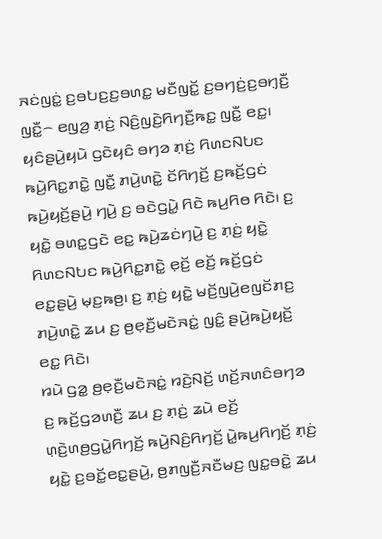ꤏꤢꤦꤜꤢꤦ꤭ ꤢ꤬ꤋꤝꤢ꤬ꤢ꤬ꤋꤛꤢ꤭ ꤗꤢꤪꤜꤢꤩ꤭ ꤢ꤬ꤋꤚꤢꤦ꤬ꤢ꤬ꤋꤚ꤫ꤢꤪ꤬ ꤜꤢꤪ꤭꤮ ꤕꤜꤤ꤬ ꤊ꤫ꤢꤦ꤬ ꤡꤢꤨ꤬ꤜꤢꤧ꤬ꤖꤚꤢꤪ꤬ꤒꤢ꤭ ꤜꤢꤪ꤭ ꤕꤢ꤭꤯
ꤟꤢꤨꤔꤣꤧ꤬ꤟꤣꤧ ꤞꤢꤧꤟꤢꤨ ꤋꤚꤤ ꤊ꤫ꤢꤦ꤬ ꤖꤛꤢꤡꤝꤢ ꤒꤣꤧ꤬ꤖꤢ꤭ꤊꤢꤧ꤭ ꤜꤢꤪ꤭ ꤊꤣꤧ꤬ꤛꤢꤧ꤭ ꤢꤩꤖꤚꤢꤩ꤬ ꤢ꤬ꤒꤢꤩ꤬ꤞꤢꤦ ꤒꤣꤧ꤬ꤟꤢꤩ꤬ꤔꤣꤧ꤬ ꤚꤣꤧ꤬ ꤢ꤬ ꤋꤢꤧꤞꤣꤧ꤭ ꤖꤢꤧ ꤒꤣ꤬ꤖꤥ ꤖꤢꤧ꤯ ꤢ꤬ ꤟꤢꤧ꤭ ꤋꤛꤢ꤭ꤞꤢꤧ ꤕꤢ꤭ ꤒꤣꤧ꤬ꤘꤢꤦꤚꤣꤧ꤬ ꤢ꤬ ꤊ꤫ꤢꤦ꤬ ꤟꤢꤧ꤭ ꤖꤛꤢꤡꤝꤢ ꤒꤣꤧ꤬ꤖꤢ꤭ꤊꤢꤧ꤭ ꤕ꤫ꤢꤩ꤬ ꤕꤢꤩ꤬ ꤒꤢꤩ꤬ꤞꤢꤦ ꤕꤢ꤭ꤔꤣꤧ꤬ ꤗ꤫ꤢ꤬ꤒꤥ꤬꤯ ꤢ꤬ ꤊ꤫ꤢꤦ꤬ ꤟꤢꤧ꤭ ꤗꤢꤩ꤬ꤜꤣꤧ꤬ꤕꤜꤢꤩꤊꤢ꤬ ꤊꤣꤧ꤬ꤛꤢꤧ꤭ ꤘꤣ ꤢ꤬ ꤥ꤬ꤕ꤫ꤢꤪ꤬ꤗꤢꤧꤏꤢꤦ꤭ ꤜꤢꤨ꤭ ꤔꤣꤧ꤬ꤒꤣꤧ꤬ꤟꤢꤩ꤬ ꤕꤢ꤭ ꤖꤢꤧ꤯
ꤙꤣꤧ ꤞꤤ꤭ ꤥ꤬ꤕ꤫ꤢꤪ꤬ꤗꤢꤧꤏꤢꤦ꤭ ꤙꤢꤧ꤬ꤡꤢꤩ꤬ ꤛꤢꤩ꤬ꤏꤛꤢꤨꤋꤚꤤ ꤢ꤬ ꤒꤢꤩ꤬ꤞꤤꤛꤢꤪ꤬ ꤘꤣ ꤢ꤬ ꤊ꤫ꤢꤦ꤬ ꤘꤣꤧ ꤕꤢꤩ꤬ ꤛ꤫ꤢꤧ꤬ꤛꤥ꤬ꤞꤣꤧ꤭ꤖꤚꤢꤩ꤬ ꤒꤣꤧ꤬ꤡꤢꤨ꤬ꤖꤚꤢꤩ꤬ ꤣꤧ꤭ꤒꤣ꤬ꤖꤚꤢꤩ꤬ ꤊ꤫ꤢꤦ꤬ ꤟꤢꤧ꤭ ꤢ꤬ꤋꤢꤩ꤭ꤕꤢ꤭ꤔꤣꤧ꤬, ꤥ꤬ꤊꤜꤢꤪ꤬ꤏꤢꤪꤗꤢ꤬ ꤜꤢ꤭ꤋꤢꤧ꤭ ꤘꤣ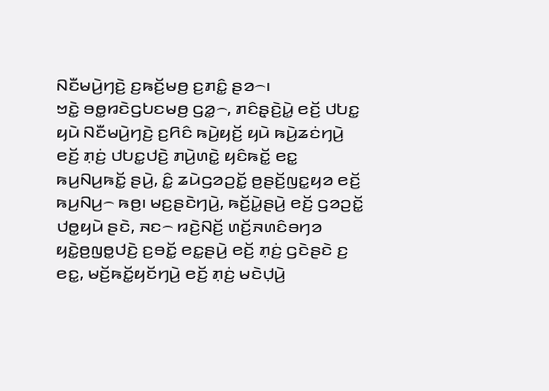ꤡꤢꤪꤗꤣꤧ꤬ꤚꤢꤧ꤬ ꤢ꤬ꤒꤢꤩ꤬ꤗꤥ꤬ ꤢ꤬ꤊꤢꤨ꤭ ꤔꤤ꤮꤯
ꤠꤢꤧ꤭ ꤋꤥ꤭ꤙꤢꤧꤞꤝꤢꤗꤥ꤬ ꤞꤤ꤭꤮, ꤊꤢꤨꤔ꤫ꤢꤧ꤬ꤣꤧ꤭ ꤕꤢꤩ꤬ ꤓꤝꤢ꤭ ꤟꤣꤧ ꤡꤢꤪꤗꤣꤧ꤬ꤚꤢꤧ꤬ ꤢ꤬ꤖꤢꤨ ꤒꤣꤧ꤬ꤟꤢꤩ꤬ ꤟꤣꤧ ꤒꤣꤧ꤬ꤘꤢꤦꤚꤣꤧ꤬ ꤕꤢꤩ꤬ ꤊ꤫ꤢꤦ꤬ ꤓꤝꤢ꤭ꤓꤢꤧ꤬ ꤊꤣꤧ꤬ꤛꤢꤧ꤭ ꤟꤢꤨꤒꤢꤩ꤭ ꤕꤢ꤭ ꤒꤣ꤬ꤡꤣ꤬ꤒꤢꤩ꤭ ꤔꤣꤧ꤬, ꤢꤨ꤭ ꤘꤣꤧꤞꤤꤑꤢꤩ꤭ ꤥ꤬ꤔꤢꤩ꤬ꤜꤢ꤭ꤟꤤ ꤕꤢꤩ꤬ ꤒꤣ꤬ꤡꤣ꤬꤮ ꤒꤥ꤬꤯ ꤗꤢ꤬ꤔꤢꤧꤚꤣꤧ꤬, ꤒꤢꤩ꤬ꤣꤧ꤭ꤔꤣꤧ꤬ ꤕꤢꤩ꤬ ꤞꤤꤑꤢꤩ꤭ ꤓꤥ꤭ꤟꤣꤧ ꤔꤢꤧ, ꤏꤢ꤮ ꤙꤢꤧ꤬ꤡꤢꤩ꤬ ꤛꤢꤩ꤬ꤏꤛꤢꤨꤋꤚꤤ ꤟꤢꤧ꤭ꤥ꤬ꤜꤥ꤭ꤓꤢꤧ꤬ ꤢ꤬ꤋꤢꤩ꤭ ꤕꤢ꤭ꤔꤣꤧ꤬ ꤕꤢꤩ꤬ ꤊ꤫ꤢꤦ꤬ ꤞꤢꤧꤔꤢꤧ ꤢ꤬ ꤕꤢ꤭, ꤗꤢꤩ꤬ꤒꤢꤩ꤭ꤟꤢꤩꤚꤣꤧ꤬ ꤕꤢꤩ꤬ ꤊ꤫ꤢꤦ꤬ ꤗꤢꤧꤓ꤫ꤣꤧ꤬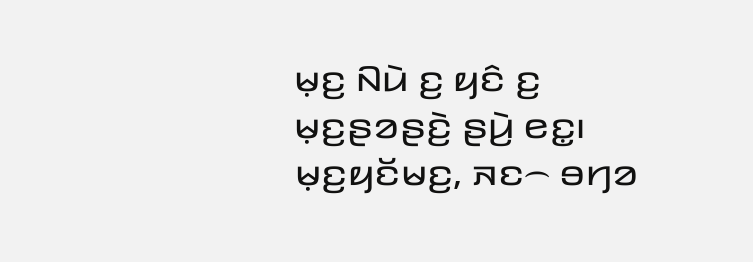ꤗ꤫ꤢ꤬ ꤡꤣꤧ ꤢ꤬ ꤟꤢꤨ ꤢ꤬ ꤗ꤫ꤢ꤬ꤔꤤꤔꤢꤧ꤬ ꤔꤣꤧ꤬ ꤕꤢ꤭꤯
ꤗ꤫ꤢ꤬ꤟꤢꤩꤗꤢ꤬, ꤏꤢ꤮ ꤋꤚꤤ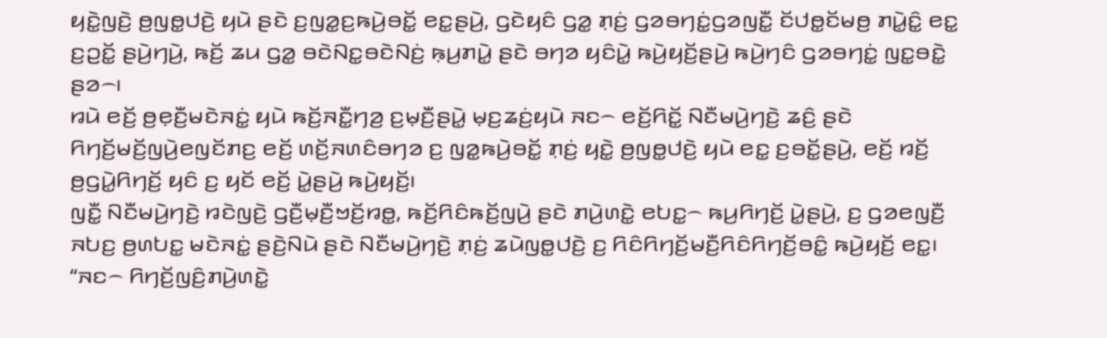ꤟꤢꤧ꤭ꤜꤢꤧ꤬ ꤥ꤬ꤜꤥ꤭ꤓꤢꤧ꤬ ꤟꤣꤧ ꤔꤢꤧ ꤢ꤬ꤜꤤ꤭ꤢ꤬ꤒꤣꤧ꤬ꤋꤢꤩ꤭ ꤕꤢ꤭ꤔꤣꤧ꤬, ꤞꤢꤧꤟꤢꤨ ꤞꤤ꤭ ꤊ꤫ꤢꤦ꤬ ꤞꤤꤋꤚꤢꤦ꤭ꤞꤤꤜꤢꤪ꤭ ꤢꤩꤓꤥ꤭ꤢꤩꤗꤥ꤬ ꤊꤣꤧ꤭ꤢꤨ꤭ ꤕꤢ꤭ ꤢ꤬ꤑꤢꤩ꤭ ꤔꤣꤧ꤬ꤚꤣꤧ꤬, ꤒꤢꤩ꤬ ꤘꤣ ꤞꤤ꤭ ꤋꤢꤧꤡꤢ꤭ꤋꤢꤧꤡꤢꤦ꤬ ꤒ꤫ꤣ꤬ꤊꤣꤧ꤭ ꤔꤢꤧ ꤋꤚꤤ ꤟꤢꤨꤣꤧ꤭ ꤒꤣꤧ꤬ꤟꤢꤩ꤬ꤔꤣꤧ꤬ ꤒꤣꤧ꤬ꤚꤢꤨ ꤞꤤꤋꤚꤢꤦ꤭ ꤜꤢ꤭ꤋꤢꤧ꤭ ꤔꤤ꤮꤯
ꤙꤣꤧ ꤕꤢꤩ꤬ ꤥ꤬ꤕ꤫ꤢꤪ꤬ꤗꤢꤧꤏꤢꤦ꤭ ꤟꤣꤧ ꤒꤢꤩ꤬ꤏꤢꤪ꤭ꤚꤤ꤬ ꤢ꤬ꤗ꤫ꤢꤪ꤬ꤔꤣꤧ꤭ ꤗ꤫ꤢ꤬ꤘꤢꤦ꤬ꤟꤣꤧ ꤏꤢ꤮ ꤕꤢꤩ꤬ꤖꤢꤩ꤭ ꤡꤢꤪꤗꤣꤧ꤬ꤚꤢꤧ꤬ ꤘꤢꤨ꤬ ꤔꤢꤧ ꤖꤚꤢꤩ꤬ꤗꤢꤩ꤬ꤜꤣꤧ꤬ꤕꤜꤢꤩꤊꤢ꤬ ꤕꤢꤩ꤬ ꤛꤢꤩ꤬ꤏꤛꤢꤨꤋꤚꤤ ꤢ꤬ ꤜꤤ꤭ꤒꤣꤧ꤬ꤋꤢꤩ꤭ ꤊ꤫ꤢꤦ꤬ ꤟꤢꤧ꤭ ꤥ꤬ꤜꤥ꤭ꤓꤢꤧ꤬ ꤟꤣꤧ ꤕꤢ꤭ ꤢ꤬ꤋꤢꤩ꤭ꤔꤣꤧ꤬, ꤕꤢꤩ꤬ ꤙꤢꤩ꤬ ꤥ꤬ꤞꤣꤧ꤭ꤖꤚꤢꤩ꤬ ꤟꤢꤨ ꤢ꤬ ꤟꤢꤩ ꤕꤢꤩ꤬ ꤣꤧ꤭ꤔꤣꤧ꤬ ꤒꤣꤧ꤬ꤟꤢꤩ꤬꤯
ꤜꤢꤪ꤭ ꤡꤢꤪꤗꤣꤧ꤬ꤚꤢꤧ꤬ ꤙꤢꤧꤜꤢꤧ꤬ ꤞꤢꤪ꤬ꤗ꤫ꤢꤪ꤬ꤠꤢꤩ꤬ꤙꤥ꤭, ꤒꤢꤩ꤬ꤖꤢꤨꤒꤢꤩ꤬ꤜꤣꤧ꤬ ꤔꤢꤧ ꤊꤣꤧ꤬ꤛꤢꤧ꤭ ꤕꤝꤢ꤭꤮ ꤒꤣ꤬ꤖꤚꤢꤩ꤬ ꤣꤧ꤭ꤔꤣꤧ꤬, ꤢ꤬ ꤞꤤꤕꤜꤢꤪ꤬ ꤏꤝꤢ꤬ ꤥ꤬ꤛꤝꤢ꤭ ꤗꤢꤧꤏꤢꤦ꤭ ꤔꤢꤧ꤬ꤡꤣꤧ ꤔꤢꤧ ꤡꤢꤪꤗꤣꤧ꤬ꤚꤢꤧ꤬ ꤊ꤫ꤢꤦ꤬ ꤘꤣꤧꤜꤥ꤭ꤓꤢꤧ꤬ ꤢ꤬ ꤖꤢꤨꤖꤚꤢꤩ꤬ꤗꤢꤪ꤬ꤖꤢꤨꤖꤚꤢꤩ꤬ꤋꤢꤨ꤭ ꤒꤣꤧ꤬ꤟꤢꤩ꤬ ꤕꤢ꤭꤯
“ꤏꤢ꤮ ꤖꤚꤢꤩ꤬ꤜꤢꤨ꤬ꤊꤣꤧ꤬ꤛꤢꤧ꤭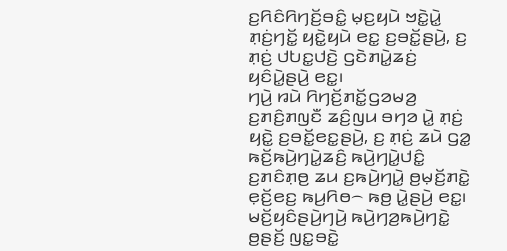ꤢ꤬ꤖꤢꤨꤖꤚꤢꤩ꤬ꤋꤢꤨ꤭ ꤗ꤫ꤢ꤬ꤟꤣꤧ ꤠꤢꤧ꤭ꤣꤧ꤭ ꤊ꤫ꤢꤦ꤬ꤚꤢꤩ꤭ ꤟꤢꤧ꤭ꤟꤣꤧ ꤕꤢ꤭ ꤢ꤬ꤋꤢꤩ꤭ꤔꤣꤧ꤬, ꤢ꤬ ꤊ꤫ꤢꤦ꤬ ꤓꤝꤢ꤭ꤓꤢꤧ꤬ ꤞꤢꤧꤊꤣꤧ꤭ꤘꤢꤦ꤬ ꤟꤢꤨꤣꤧ꤭ꤔꤣꤧ꤬ ꤕꤢ꤭꤯
ꤚꤣꤧ꤬ ꤙꤣꤧ ꤖꤚꤢꤩ꤬ꤊꤢꤩ꤭ꤞꤤꤗꤤ꤬ ꤢ꤬ꤊꤢꤨ꤬ꤊꤜꤢꤪ ꤘꤢꤨ꤬ꤜꤣ ꤋꤚꤤ ꤣꤧ꤭ ꤊ꤫ꤢꤦ꤬ ꤟꤢꤧ꤭ ꤢ꤬ꤋꤢꤩ꤭ꤕꤢ꤭ꤔꤣꤧ꤬, ꤢ꤬ ꤊ꤫ꤢꤦ꤬ ꤘꤣꤧ ꤞꤤ꤭ ꤒꤢꤩ꤬ꤒꤣꤧ꤬ꤚꤣꤧ꤭ꤘꤢꤨ꤬ ꤒꤣꤧ꤬ꤚꤣꤧ꤭ꤓꤢꤨ꤭ ꤢ꤬ꤊꤢꤨꤊ꤫ꤥ꤬ ꤘꤣ ꤢ꤬ꤒꤣꤧ꤬ꤚꤣꤧ꤭ ꤥ꤬ꤗ꤫ꤢꤩ꤬ꤊꤢꤧ꤭ ꤕ꤫ꤢꤩ꤬ꤕꤢ꤬ ꤒꤣ꤬ꤖꤥ꤮ ꤒꤥ꤬ ꤣꤧ꤭ꤔꤣꤧ꤬ ꤕꤢ꤭꤯
ꤗꤢꤩ꤬ꤟꤢꤨꤔꤣꤧ꤬ꤚꤣꤧ꤬ ꤒꤣꤧ꤬ꤚꤤ꤬ꤒꤣꤧ꤬ꤚꤢꤧ꤭ ꤥ꤬ꤔꤢꤩ꤬ ꤜꤢ꤭ꤋꤢꤧ꤭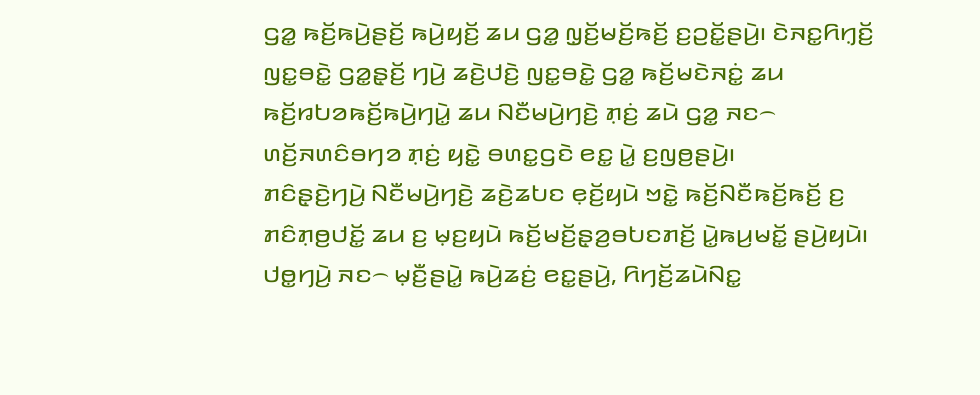ꤞꤤ꤭ ꤒꤢꤩ꤬ꤒꤣꤧ꤬ꤔꤢꤩ꤬ ꤒꤣꤧ꤬ꤟꤢꤩ꤬ ꤘꤣ ꤞꤤ꤭ ꤜ꤫ꤢꤩ꤬ꤗꤢꤩ꤬ꤒꤢꤩ꤬ ꤢ꤬ꤑꤢꤩ꤭ꤔꤣꤧ꤬꤯ ꤢꤧꤏꤢ꤭ꤖꤚ꤫ꤢꤩ꤬ ꤜꤢ꤭ꤋꤢꤧ꤭ ꤞꤤ꤭ꤔ꤫ꤢꤩ꤬ ꤚꤣꤧ꤬ ꤘꤢꤧ꤬ꤓꤢꤧ꤬ ꤜꤢ꤭ꤋꤢꤧ꤭ ꤞꤤ꤭ ꤒꤢꤩ꤬ꤗꤢꤧꤏꤢꤦ꤭ ꤘꤣ ꤒꤢꤩ꤬ꤙꤝꤤꤒꤢꤩ꤬ꤒꤣꤧ꤬ꤚꤣꤧ꤭ ꤘꤣ ꤡꤢꤪꤗꤣꤧ꤬ꤚꤢꤧ꤬ ꤊ꤫ꤢꤦ꤬ ꤘꤣꤧ ꤞꤤ꤭ ꤏꤢ꤮ ꤛꤢꤩ꤬ꤏꤛꤢꤨꤋꤚꤤ ꤊ꤫ꤢꤦ꤬ ꤟꤢꤧ꤭ ꤋꤛꤢ꤭ꤞꤢꤧ ꤕꤢ꤭ ꤣꤧ꤭ ꤢ꤬ꤜꤥ꤬ꤔꤣꤧ꤬꤯
ꤊꤢꤨꤔ꤫ꤢꤧ꤬ꤚꤣꤧ꤬ ꤡꤢꤪꤗꤣꤧ꤬ꤚꤢꤧ꤬ ꤘꤢꤧ꤬ꤘꤝꤢ ꤕ꤫ꤢꤩ꤬ꤟꤣꤧ ꤠꤢꤧ꤭ ꤒꤢꤩ꤬ꤡꤢꤪꤒꤢꤩ꤬ꤒꤢꤩ꤬ ꤢ꤬ ꤊꤢꤨꤊ꤫ꤥ꤬ꤓꤢꤩ꤭ ꤘꤣ ꤢ꤬ ꤗ꤫ꤢ꤬ꤟꤣꤧ ꤒꤢꤩ꤬ꤗꤢꤩ꤬ꤔ꤫ꤤ꤬ꤋꤝꤢꤊꤢꤩ꤬ ꤣꤧ꤭ꤒꤣ꤬ꤗꤢꤩ꤭ ꤔꤣꤧ꤬ꤟꤣꤧ꤯ ꤓꤥ꤭ꤚꤣꤧ꤬ ꤏꤢ꤮ ꤗ꤫ꤢꤪ꤬ꤔꤣꤧ꤭ ꤒꤣꤧ꤬ꤘꤢꤦ꤬ ꤕꤢ꤭ꤔꤣꤧ꤬, ꤖꤚꤢꤩ꤬ꤘꤣꤧꤡꤢ꤭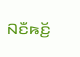ꤡꤢꤪꤒꤢꤩ꤬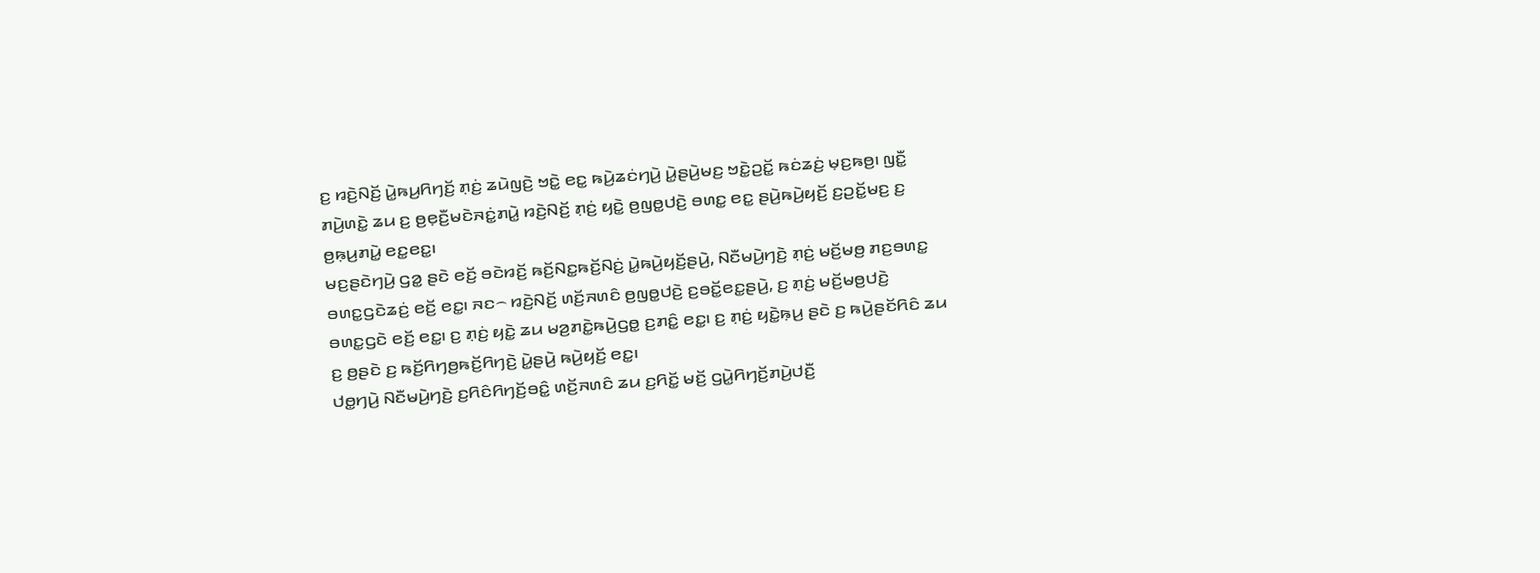ꤢ꤬ ꤙꤢꤧ꤬ꤡꤢꤩ꤬ ꤣꤧ꤭ꤒꤣ꤬ꤖꤚꤢꤩ꤬ ꤊ꤫ꤢꤦ꤬ ꤘꤣꤧꤜꤢꤧ꤬ ꤠꤢꤧ꤭ ꤕꤢ꤭ ꤒꤣꤧ꤬ꤘꤢꤦꤚꤣꤧ꤬ ꤣꤧ꤭ꤔꤣꤧ꤬ꤗꤢ꤬ ꤠꤢꤧ꤭ꤑꤢꤩ꤭ ꤒꤢꤦꤘꤢꤦ꤬ ꤗ꤫ꤢ꤬ꤒꤥ꤬꤯ ꤜꤢꤪ꤭ ꤊꤣꤧ꤬ꤛꤢꤧ꤭ ꤘꤣ ꤢ꤬ ꤥ꤬ꤕ꤫ꤢꤪ꤬ꤗꤢꤧꤏꤢꤦ꤭ꤊꤣꤧ꤭ ꤙꤢꤧ꤬ꤡꤢꤩ꤬ ꤊ꤫ꤢꤦ꤬ ꤟꤢꤧ꤭ ꤥ꤬ꤜꤥ꤭ꤓꤢꤧ꤬ ꤋꤛꤢ꤭ ꤕꤢ꤭ ꤔꤣꤧ꤬ꤒꤣꤧ꤬ꤟꤢꤩ꤬ ꤢ꤬ꤑꤢꤩ꤭ꤗꤢ꤬ ꤢ꤬ ꤥ꤬ꤒ꤫ꤣ꤬ꤊꤣꤧ꤭ ꤕꤢ꤭ꤕꤢ꤭꤯
ꤗꤢ꤬ꤔꤢꤧꤚꤣꤧ꤬ ꤞꤤ꤭ ꤔꤢꤧ ꤕꤢꤩ꤬ ꤋꤢꤧꤙꤢꤩ꤬ ꤒꤢꤩ꤬ꤡꤢ꤭ꤒꤢꤩ꤬ꤡꤢꤦ꤬ ꤣꤧ꤭ꤒꤣꤧ꤬ꤟꤢꤩ꤬ꤔꤣꤧ꤬, ꤡꤢꤪꤗꤣꤧ꤬ꤚꤢꤧ꤬ ꤊ꤫ꤢꤦ꤬ ꤗꤢꤩ꤬ꤗꤥ꤬ ꤊꤢ꤬ꤋꤛꤢ꤭ ꤋꤛꤢ꤭ꤞꤢꤧꤘꤢꤦ꤬ ꤕꤢꤩ꤬ ꤕꤢ꤭꤯ ꤏꤢ꤮ ꤙꤢꤧ꤬ꤡꤢꤩ꤬ ꤛꤢꤩ꤬ꤏꤛꤢꤨ ꤥ꤬ꤜꤥ꤭ꤓꤢꤧ꤬ ꤢ꤬ꤋꤢꤩ꤭ꤕꤢ꤭ꤔꤣꤧ꤬, ꤢ꤬ ꤊ꤫ꤢꤦ꤬ ꤗꤢꤩ꤬ꤗꤥ꤬ꤓꤢꤧ꤬ ꤋꤛꤢ꤭ꤞꤢꤧ ꤕꤢꤩ꤬ ꤕꤢ꤭꤯ ꤢ꤬ ꤊ꤫ꤢꤦ꤬ ꤟꤢꤧ꤭ ꤘꤣ ꤗꤤ꤬ꤊꤢꤧ꤭ꤒꤣꤧ꤬ꤞꤥ꤭ ꤢ꤬ꤊꤢꤨ꤭ ꤕꤢ꤭꤯ ꤢ꤬ ꤊ꤫ꤢꤦ꤬ ꤟꤢꤧ꤭ꤒ꤫ꤣ꤬ ꤔꤢꤧ ꤢ꤬ ꤒꤣꤧ꤬ꤔꤢꤩꤖꤢꤨ ꤘꤣ ꤢ꤬ ꤥ꤬ꤔꤢꤧ ꤢ꤬ ꤒꤢꤩ꤬ꤖꤚꤥ꤬ꤒꤢꤩ꤬ꤖꤚꤢꤧ꤬ ꤣꤧ꤭ꤔꤣꤧ꤬ ꤒꤣꤧ꤬ꤟꤢꤩ꤬ ꤕꤢ꤭꤯
ꤓꤥ꤭ꤚꤣꤧ꤬ ꤡꤢꤪꤗꤣꤧ꤬ꤚꤢꤧ꤬ ꤢ꤬ꤖꤢꤨꤖꤚꤢꤩ꤬ꤋꤢꤨ꤭ ꤛꤢꤩ꤬ꤏꤛꤢꤨ ꤘꤣ ꤢ꤬ꤖꤢꤩ꤭ ꤗꤢꤩ꤬ ꤞꤣꤧ꤭ꤖꤚꤢꤩ꤬ꤊꤣꤧ꤬ꤓꤢꤪ꤬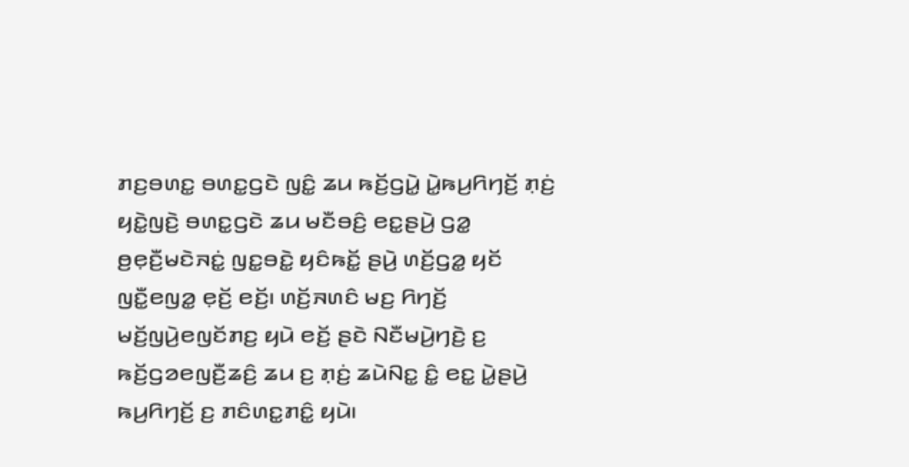ꤊꤢ꤬ꤋꤛꤢ꤭ ꤋꤛꤢ꤭ꤞꤢꤧ ꤜꤢꤨ꤭ ꤘꤣ ꤒꤢꤩ꤬ꤞꤣꤧ꤭ ꤣꤧ꤭ꤒꤣ꤬ꤖꤚꤢꤩ꤬ ꤊ꤫ꤢꤦ꤬ ꤟꤢꤧ꤭ꤜꤢꤧ꤬ ꤋꤛꤢ꤭ꤞꤢꤧ ꤘꤣ ꤗꤢꤪꤋꤢꤨ꤬ ꤕꤢ꤭ꤔꤣꤧ꤬ ꤞꤤ꤭ ꤥ꤬ꤕ꤫ꤢꤪ꤬ꤗꤢꤧꤏꤢꤦ꤭ ꤜꤢ꤭ꤋꤢꤧ꤭ ꤟꤢꤨꤒꤢꤩ꤭ ꤔꤣꤧ꤬ ꤛꤢꤩ꤬ꤞꤤ꤭ ꤟꤢꤩ ꤜꤢꤪ꤭ꤕꤜꤤ꤭ ꤕ꤫ꤢꤩ꤬ ꤕꤢꤩ꤬꤯ ꤛꤢꤩ꤬ꤏꤛꤢꤨ ꤗꤢ꤬ ꤖꤚꤢꤩ꤬ ꤗꤢꤩ꤬ꤜꤣꤧ꤬ꤕꤜꤢꤩꤊꤢ꤬ ꤟꤣꤧ ꤕꤢꤩ꤬ ꤔꤢꤧ ꤡꤢꤪꤗꤣꤧ꤬ꤚꤢꤧ꤬ ꤢ꤬ ꤒꤢꤩ꤬ꤞꤤꤕꤜꤢꤪ꤬ꤘꤢꤨ꤬ ꤘꤣ ꤢ꤬ ꤊ꤫ꤢꤦ꤬ ꤘꤣꤧꤡꤢ꤭ ꤢꤨ꤭ ꤕꤢ꤭ ꤣꤧ꤭ꤔꤣꤧ꤬ ꤒꤣ꤬ꤖꤚꤢꤩ꤬ ꤢ꤬ ꤊꤢꤨꤛꤢ꤭ꤊꤢꤨ꤭ ꤟꤣꤧ꤯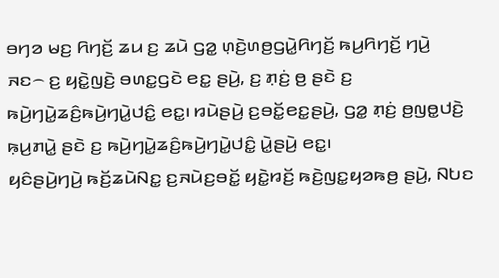ꤋꤚꤤ ꤗꤢ꤬ ꤖꤚꤢꤩ꤬ ꤘꤣ ꤢ꤬ ꤘꤣꤧ ꤞꤤ꤭ ꤛ꤫ꤢꤧ꤬ꤛꤥ꤬ꤞꤣꤧ꤭ꤖꤚꤢꤩ꤬ ꤒꤣ꤬ꤖꤚꤢꤩ꤬ ꤚꤣꤧ꤬ ꤏꤢ꤮ ꤢ꤬ ꤟꤢꤧ꤭ꤜꤢꤧ꤬ ꤋꤛꤢ꤭ꤞꤢꤧ ꤕꤢ꤭ ꤔꤣꤧ꤬, ꤢ꤬ ꤊ꤫ꤢꤦ꤬ ꤥ꤬ ꤔꤢꤧ ꤢ꤬ ꤒꤣꤧ꤬ꤚꤣꤧ꤭ꤘꤢꤨ꤬ꤒꤣꤧ꤬ꤚꤣꤧ꤭ꤓꤢꤨ꤭ ꤕꤢ꤭꤯ ꤙꤣꤧꤔꤣꤧ꤬ ꤢ꤬ꤋꤢꤩ꤭ꤕꤢ꤭ꤔꤣꤧ꤬, ꤞꤤ꤭ ꤊ꤫ꤢꤦ꤬ ꤥ꤬ꤜꤥ꤭ꤓꤢꤧ꤬ ꤒ꤫ꤣ꤬ꤊꤣꤧ꤭ ꤔꤢꤧ ꤢ꤬ ꤒꤣꤧ꤬ꤚꤣꤧ꤭ꤘꤢꤨ꤬ꤒꤣꤧ꤬ꤚꤣꤧ꤭ꤓꤢꤨ꤭ ꤣꤧ꤭ꤔꤣꤧ꤬ ꤕꤢ꤭꤯
ꤟꤢꤨꤔꤣꤧ꤬ꤚꤣꤧ꤬ ꤒꤢꤩ꤬ꤘꤣꤧꤡꤢ꤭ ꤢ꤬ꤏꤣꤧꤢ꤬ꤋꤢꤩ꤭ ꤟꤢꤧ꤭ꤙꤢꤩ꤬ ꤒꤢꤧ꤬ꤜꤢ꤭ꤟꤤꤒꤥ꤬ ꤔꤣꤧ꤬, ꤡꤝꤢ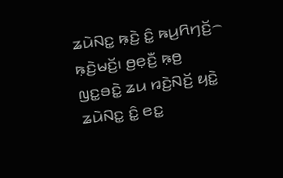ꤘꤣꤧꤡꤢ꤭ ꤒ꤫ꤢꤧ꤬ ꤢꤨ꤭ ꤒꤣ꤬ꤖꤚꤢꤩ꤬꤮ ꤒ꤫ꤢꤧ꤬ꤗꤢꤩ꤬꤯ ꤥ꤬ꤕ꤫ꤢꤪ꤬ ꤒ꤫ꤥ꤬ ꤜꤢ꤭ꤋꤢꤧ꤭ ꤘꤣ ꤙꤢꤧ꤬ꤡꤢꤩ꤬ ꤟꤢꤧ꤭ ꤘꤣꤧꤡꤢ꤭ ꤢꤨ꤭ ꤕꤢ꤭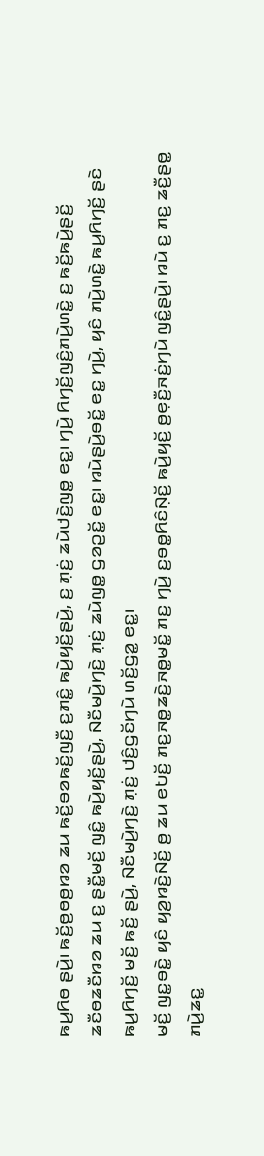ꤒꤣ꤬ꤖꤥ ꤔꤣꤧ꤬꤯ ꤒꤢꤩ꤬ꤥ꤬ꤥꤥ꤬ꤙꤤ ꤘꤣ ꤒꤢꤩ꤬ꤋꤤꤒꤢꤩ꤬ꤜꤢꤪ꤬ ꤢ꤬ꤊꤢꤨ꤭ ꤒꤣꤧ꤬ꤟꤢꤩ꤬ꤔꤣꤧ꤬, ꤢ꤬ ꤊ꤫ꤢꤦ꤬ ꤘꤣꤧꤓꤢꤧ꤬ꤜꤥ꤭ ꤕꤢ꤭꤯ ꤚꤣꤧ꤬ ꤖꤚꤢꤩ꤬ꤜꤢꤨ꤬ꤊꤣꤧ꤬ꤛꤢꤧ꤭ ꤢ꤬ ꤒꤢꤩ꤬ꤒꤣꤧ꤬ꤔꤢꤩ꤬ ꤘꤢꤪꤥꤘꤢꤪꤙꤤ ꤘꤣ ꤢ꤬ ꤔꤢꤪ꤭ꤗꤢꤩ꤬ ꤜꤢꤨ꤭ ꤒꤣꤧ꤬ꤟꤢꤩ꤬ꤔꤣꤧ꤬, ꤡꤢꤪꤗꤣꤧ꤬ꤚꤢꤧ꤬ ꤊ꤫ꤢꤦ꤬ ꤘꤣꤧꤜꤥ꤭ ꤞꤤꤑꤢꤩ꤭ ꤕꤢ꤭꤯ ꤙꤣꤧꤔꤣꤧ꤬ꤋꤢꤩ꤭ ꤕꤢ꤭ ꤚꤣꤧ꤬, ꤟꤢꤨ ꤊꤣꤧ꤬ꤛꤢꤧ꤭ ꤒꤣ꤬ꤖꤚꤢꤩ꤬ ꤔꤢꤧ ꤒꤣ꤬ꤖꤚꤢꤩ꤬ ꤗꤢꤩ꤬ ꤒꤢꤩ꤬ ꤔꤣꤧ꤬, ꤡꤢꤪꤗꤣꤧ꤬ꤚꤢꤧ꤬ ꤊ꤫ꤢꤦ꤬ ꤓꤢꤨ꤬ꤞꤢꤩꤚꤣꤧ ꤛꤢꤩ꤬ꤞꤤ꤭ ꤕꤢ꤭꤯
ꤗꤢꤩ꤬ ꤜꤢ꤭ꤋꤢꤧ꤭ ꤟꤢꤨ ꤟꤤ꤬ꤙꤢꤧ꤬ꤡꤢꤩ꤬ ꤥ꤬ ꤘꤣ ꤕꤝꤢꤩ꤬ ꤊꤢ꤬ꤏꤥ꤭ꤘꤢꤧ꤬ꤏꤥ꤭ꤗꤢꤩ꤭ ꤊꤢ꤬ ꤚꤣꤧ꤬ ꤢ꤬ꤋꤥ꤭ꤖꤢꤨꤡ꤫ꤢꤩ꤬ ꤒꤣꤧ꤬ꤟꤢꤩ꤬ ꤥ꤬ꤕ꤫ꤢꤪ꤬ꤏꤢꤦ꤬ꤚꤣꤧ ꤜꤢꤨ꤭ꤔꤣꤧ꤬꤯ ꤙꤣꤧ ꤢ꤬ ꤊꤢ꤬ ꤘꤢꤪ꤬ꤔꤥ꤭ ꤊꤣꤧ꤬ꤘꤢ꤭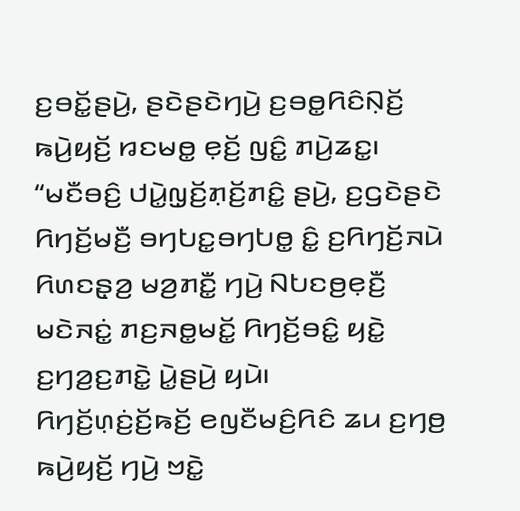ꤢ꤬ꤋꤢꤩ꤭ꤔꤣꤧ꤬, ꤔꤢꤧꤔꤢꤧꤚꤣꤧ꤬ ꤢ꤬ꤋꤥ꤭ꤖꤢꤨꤡ꤫ꤢꤩ꤬ ꤒꤣꤧ꤬ꤟꤢꤩ꤬ ꤙꤢꤗꤥ꤭ ꤕ꤫ꤢꤩ꤬ ꤜꤢꤨ꤭ ꤊꤣꤧ꤬ꤘꤢ꤭꤯
“ꤗꤢꤪꤋꤢꤨ꤬ ꤓꤣꤧ꤭ꤜ꤫ꤢꤩ꤬ꤊ꤫ꤢꤩ꤬ꤊꤢꤨ꤭ ꤔꤣꤧ꤬, ꤢ꤬ꤞꤢꤧꤔꤢꤧ ꤖꤚꤢꤩ꤬ꤗꤢꤪ꤬ ꤋꤚꤝꤢ꤭ꤋꤚꤝꤥ꤭ ꤢꤨ꤭ ꤢ꤬ꤖꤚꤢꤩ꤬ꤏꤣꤧ ꤖꤛꤢꤔ꤫ꤤ꤬ ꤗꤤ꤬ꤊꤢꤪ꤭ ꤚꤣꤧ꤬ ꤡꤝꤢꤥ꤬ꤕ꤫ꤢꤪ꤬ ꤗꤢꤧꤏꤢꤦ꤭ ꤊꤢ꤬ꤏꤥ꤭ꤗꤢꤩ꤭ ꤖꤚꤢꤩ꤬ꤋꤢꤨ꤭ ꤟꤢꤧ꤭ ꤢ꤬ꤚꤤ꤬ꤢ꤬ꤊꤢꤧ꤭ ꤣꤧ꤭ꤔꤣꤧ꤬ ꤟꤣꤧ꤯
ꤖꤚꤢꤩ꤬ꤛ꤫ꤢꤦ꤬ꤢꤩ꤬ꤒꤢꤩ꤬ ꤕꤜꤢꤪꤗꤢꤨ꤬ꤖꤢꤨ ꤘꤣ ꤢ꤬ꤚꤥ꤬ ꤒꤣꤧ꤬ꤟꤢꤩ꤬ ꤚꤣꤧ꤬ ꤠꤢꤧ꤭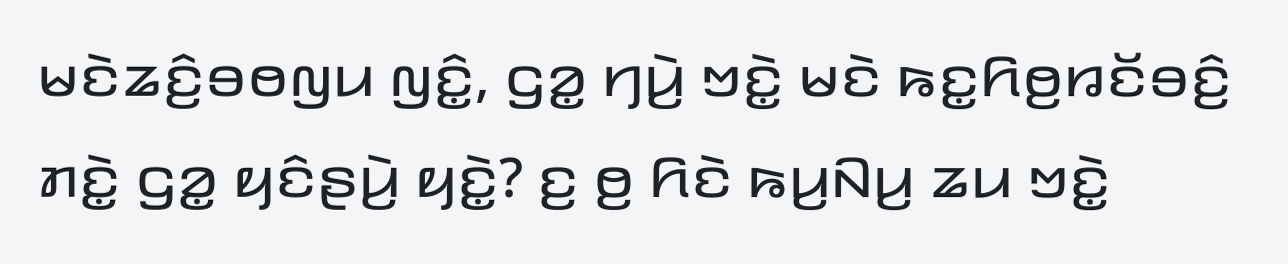ꤗꤢꤧꤘꤢꤨ꤬ꤋꤥꤜꤣ ꤜꤢꤨ꤭, ꤞꤤ꤭ ꤚꤣꤧ꤬ ꤠꤢꤧ꤭ ꤗꤢꤧ ꤒꤢ꤭ꤖꤥ꤬ꤙꤢꤩꤋꤢꤨ꤬ ꤊꤢꤧ꤭ ꤞꤤ꤭ ꤟꤢꤨꤔꤣꤧ꤬ ꤟꤢꤧ꤭? ꤢ꤬ ꤥ꤬ ꤖꤢꤧ ꤒꤣ꤬ꤡꤣ꤬ ꤘꤣ ꤠꤢꤧ꤭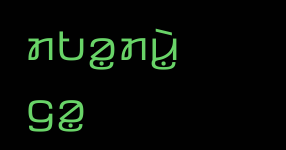ꤊꤝꤤ꤭ꤊꤣꤧ꤭ ꤞꤤ꤭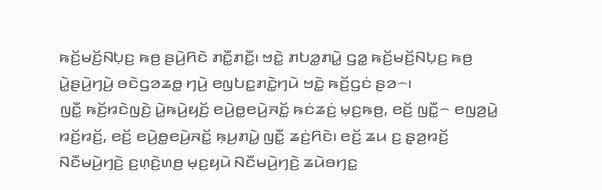ꤒꤢꤩ꤬ꤗꤢꤩ꤬ꤡꤝ꤫ꤢ꤬ ꤒꤥ꤬ ꤔꤣꤧ꤬ꤖꤢꤧ ꤊꤢꤪ꤭ꤊꤢꤪ꤭꤯ ꤠꤢꤧ꤭ ꤊꤝꤤ꤭ꤊꤣꤧ꤭ ꤞꤤ꤭ ꤒꤢꤩ꤬ꤗꤢꤩ꤬ꤡꤝ꤫ꤢ꤬ ꤒꤥ꤬ ꤣꤧ꤭ꤔꤣꤧ꤬ꤚꤣꤧ꤬ ꤋꤢꤧꤞꤤꤘꤥ꤭ ꤚꤣꤧ꤬ ꤕꤜꤝꤢ꤭ꤊꤢꤧ꤭ꤚꤣꤧ ꤠꤢꤧ꤭ ꤒꤢꤩ꤬ꤞꤢꤦ ꤔꤤ꤮꤯
ꤜꤢꤪ꤭ ꤒꤢꤩ꤬ꤙꤢꤧꤜꤢꤧ꤬ ꤣꤧ꤭ꤒꤣꤧ꤬ꤟꤢꤩ꤬ ꤕꤣꤧ꤬ꤥ꤭ꤕꤣꤧ꤬ꤏꤢꤩ꤭ ꤒꤢꤦꤘꤢꤦ꤬ ꤗ꤫ꤢ꤬ꤒꤥ꤬, ꤕꤢꤩ꤬ ꤜꤢꤪ꤭꤮ ꤕꤜꤤ꤬ꤣꤧ꤭ ꤙꤢꤩ꤬ꤙꤢꤩ꤬, ꤕꤢꤩ꤬ ꤕꤣꤧ꤬ꤥ꤭ꤕꤣꤧ꤬ꤏꤢꤩ꤭ ꤒ꤫ꤣ꤬ꤊꤣꤧ꤭ ꤜꤢꤪ꤭ ꤘꤢꤦ꤬ꤖꤢꤧ꤯ ꤕꤢꤩ꤬ ꤘꤣ ꤢ꤬ ꤔ꤫ꤤ꤬ꤙꤢꤩ꤬ ꤡꤢꤪꤗꤣꤧ꤬ꤚꤢꤧ꤬ ꤢ꤬ꤛ꤫ꤢꤧ꤬ꤛꤥ꤬ ꤗ꤫ꤢ꤬ꤟꤣꤧ ꤡꤢꤪꤗꤣꤧ꤬ꤚꤢꤧ꤬ ꤘꤣꤧꤋꤚꤢ꤭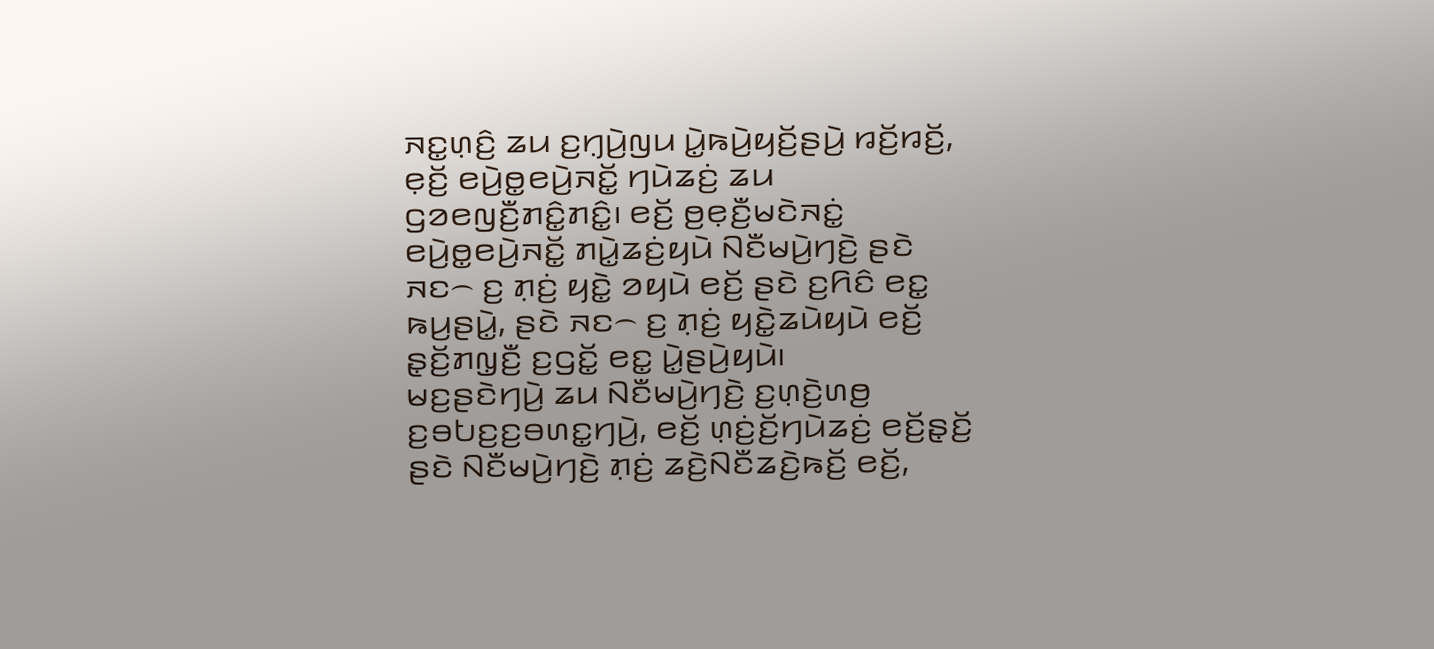ꤏꤢ꤭ꤛ꤫ꤢꤨ꤬ ꤘꤣ ꤢ꤬ꤚ꤫ꤣꤧ꤬ꤜꤣ ꤣꤧ꤭ꤒꤣꤧ꤬ꤟꤢꤩ꤬ꤔꤣꤧ꤬ ꤙꤢꤩ꤬ꤙꤢꤩ꤬, ꤕ꤫ꤢꤩ꤬ ꤕꤣꤧ꤬ꤥ꤭ꤕꤣꤧ꤬ꤏꤢꤩ꤭ ꤚꤣꤧꤘꤢꤦ꤬ ꤘꤣ ꤞꤤꤕꤜꤢꤪ꤬ꤊꤢꤨ꤭ꤊꤢꤨ꤭꤯ ꤕꤢꤩ꤬ ꤥ꤬ꤕ꤫ꤢꤪ꤬ꤗꤢꤧꤏꤢꤦ꤭ ꤕꤣꤧ꤬ꤥ꤭ꤕꤣꤧ꤬ꤏꤢꤩ꤭ ꤊꤣꤧ꤭ꤘꤢꤦ꤬ꤟꤣꤧ ꤡꤢꤪꤗꤣꤧ꤬ꤚꤢꤧ꤬ ꤔꤢꤧ ꤏꤢ꤮ ꤢ꤬ ꤊ꤫ꤢꤦ꤬ ꤟꤢꤧ꤭ ꤤꤟꤣꤧ ꤕꤢꤩ꤬ ꤔꤢꤧ ꤢ꤬ꤖꤢꤨ ꤕꤢ꤭ ꤒꤣ꤬ꤔꤣꤧ꤭, ꤔꤢꤧ ꤏꤢ꤮ ꤢ꤬ ꤊ꤫ꤢꤦ꤬ ꤟꤢꤧ꤭ꤘꤣꤧꤟꤣꤧ ꤕꤢꤩ꤬ ꤔ꤫ꤢꤩ꤬ꤊꤜ꤫ꤢꤪ꤬ ꤢ꤬ꤞꤢꤩ꤭ ꤕꤢ꤭ ꤣꤧ꤭ꤔꤣꤧ꤬ꤟꤣꤧ꤯
ꤗꤢ꤬ꤔꤢꤧꤚꤣꤧ꤬ ꤘꤣ ꤡꤢꤪꤗꤣꤧ꤬ꤚꤢꤧ꤬ ꤢ꤬ꤛ꤫ꤢꤧ꤬ꤛꤥ꤬ ꤢ꤬ꤋꤝꤢ꤬ꤢ꤬ꤋꤛꤢ꤭ꤚꤣꤧ꤬, ꤕꤢꤩ꤬ ꤛ꤫ꤢꤦ꤬ꤢꤩ꤬ꤚꤣꤧꤘꤢꤦ꤬ ꤕꤢꤩ꤬ꤔ꤫ꤢꤩ꤬ ꤔꤢꤧ ꤡꤢꤪꤗꤣꤧ꤬ꤚꤢꤧ꤬ ꤊ꤫ꤢꤦ꤬ ꤘꤢꤧ꤬ꤡꤢꤪꤘꤢꤧ꤬ꤒꤢꤩ꤬ ꤕꤢꤩ꤬,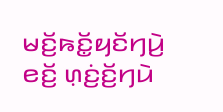ꤗꤢꤩ꤬ꤒꤢꤩ꤭ꤟꤢꤩꤚꤣꤧ꤬ ꤕꤢꤩ꤬ ꤛ꤫ꤢꤦ꤬ꤢꤩ꤬ꤚꤣꤧ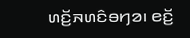ꤛꤢꤩ꤬ꤏꤛꤢꤨꤋꤚꤤ꤯ ꤕꤢꤩ꤬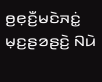ꤥ꤬ꤕ꤫ꤢꤪ꤬ꤗꤢꤧꤏꤢꤦ꤭ ꤗ꤫ꤢ꤬ꤔꤤꤔꤢꤧ꤬ ꤡꤣꤧ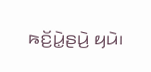ꤒꤢꤩ꤬ꤣꤧ꤭ꤔꤣꤧ꤬ ꤟꤣꤧ꤯